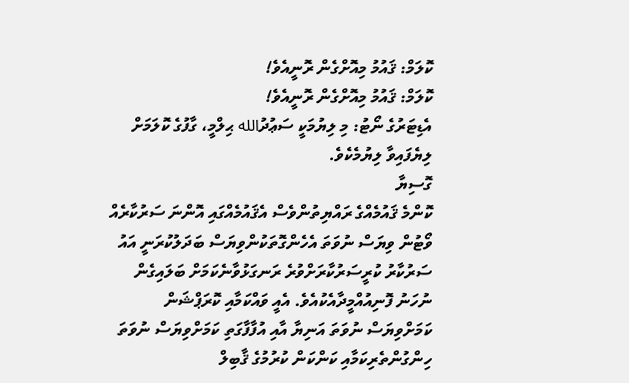ކޮލަމް: ޤައުމު މިއޮށްގެން ރޮނީއެވެ!
ކޮލަމް: ޤައުމު މިއޮށްގެން ރޮނީއެވެ!
އެޑިޓަރުގެ ނޯޓު: މި ލިޔުމަކީ ސަޢުދުالله ޙިލްމީ، ގާފުގެ ކޮލަމަށް ލިޔެފައިވާ ލިޔުމެކެވެ.
ގޮސިޔާ
ކޮންމެ ޤައުމެއްގެ ރައްޔިތުންވެސް އެޤައުމެއްގައި އޮންނަ ސަރުކާރެއް ވޯޓުން ވިޔަސް ނުވަތަ އެހެންގޮތަކުންވިޔަސް ބަދަލުކުރަނީ އައު ސަރުކާރު ކުރީސަރުކާރަށްވުރެ ރަނގަޅުވާނެކަމަށް ބަލައިގެން ނުހަނު ފޮނިއުއްމީދާއެކުއެވެ. އެއީ ވައްކަމާއި ކޮރަޕްޝަން ކަމަށްވިޔަސް ނުވަތަ އަނިޔާ އާއި އުފާފާގަތި ކަމަށްވިޔަސް ނުވަތަ ހިންގުންތެރިކަމާއި ކަންކަން ކުރުމުގެ ޤާބިލް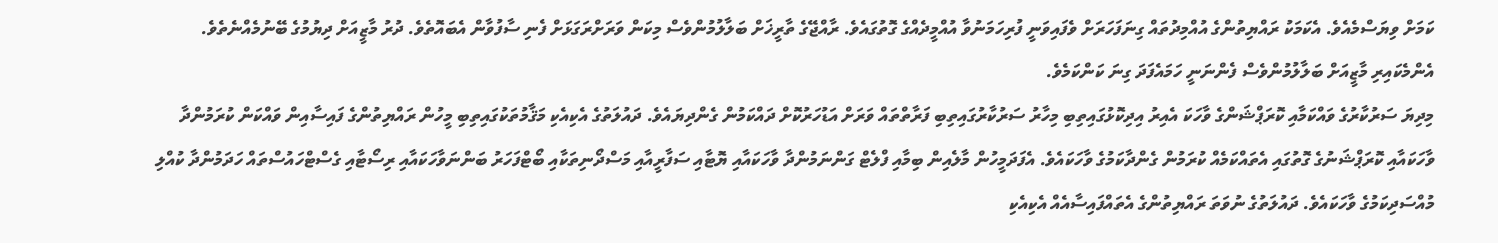ކަމަށް ވިޔަސްމެއެވެ. އެކަމަކު ރައްޔިތުންގެ އުއްމިދުތައް ގިނަފަހަރަށް ވެފައިވަނީ ފުރިހަމަނުވާ އުއްމީދެއްގެ ގޮތުގައެވެ. ރާއްޖޭގެ ތާރީޚަށް ބަލާލުމުންވެސް މިކަން ވަރަށްރަގަޅަށް ފެނި ސާފުވާން އެބައޮތެވެ. ދުރު މާޒީއަށް ދިޔުމުގެ ބޭނުމެއްނެތެވެ. އެންމެކައިރި މާޒީއަށް ބަލާލުމުންވެސް ފެންނަނީ ހަމައެފަދަ ގިނަ ކަންކަމެވެ.
މިދިޔަ ސަރުކާރުގެ ވައްކަމާއި ކޮރަޕްޝަންގެ ވާހަކަ އެއިރު އިދިކޮޅުގައިތިބި މިހާރު ސަރުކާރުގައިތިބި ފަރާތްތައް ވަރަށް އަޑުހަރުކޮށް ދައްކަމުން ގެންދިޔައެވެ. ދައުލަތުގެ އެކިއެކި މަޤާމުތަކުގައިތިބި މީހުން ރައްޔިތުންގެ ފައިސާއިން ވައްކަން ކުރަމުންދާ ވާހަކައާއި ކޮރަޕްޝަނުގެ ގޮތުގައި އެތައްކަމެއް ކުރަމުން ގެންދާކަމުގެ ވާހަކައެވެ. އެފަދަމީހުން މާލެއިން ބިމާއި ފްލެޓް ގަންނަމުންދާ ވާހަކައާއި ޔޮޓާއި ސަފާރީއާއި މަސްދޯނިތަކާއި ބޯޓްފަހަރު ބަންނަވާހަކައާއި ރިސޯޓާއި ގެސްޓްހައުސްތައް ހަދަމުންދާ ކުއްލި މުއްސަދިކަމުގެ ވާހަކައެވެ. ދައުލަތުގެ ނުވަތަ ރައްޔިތުންގެ އެތައްފައިސާއެއް އެކިއެކި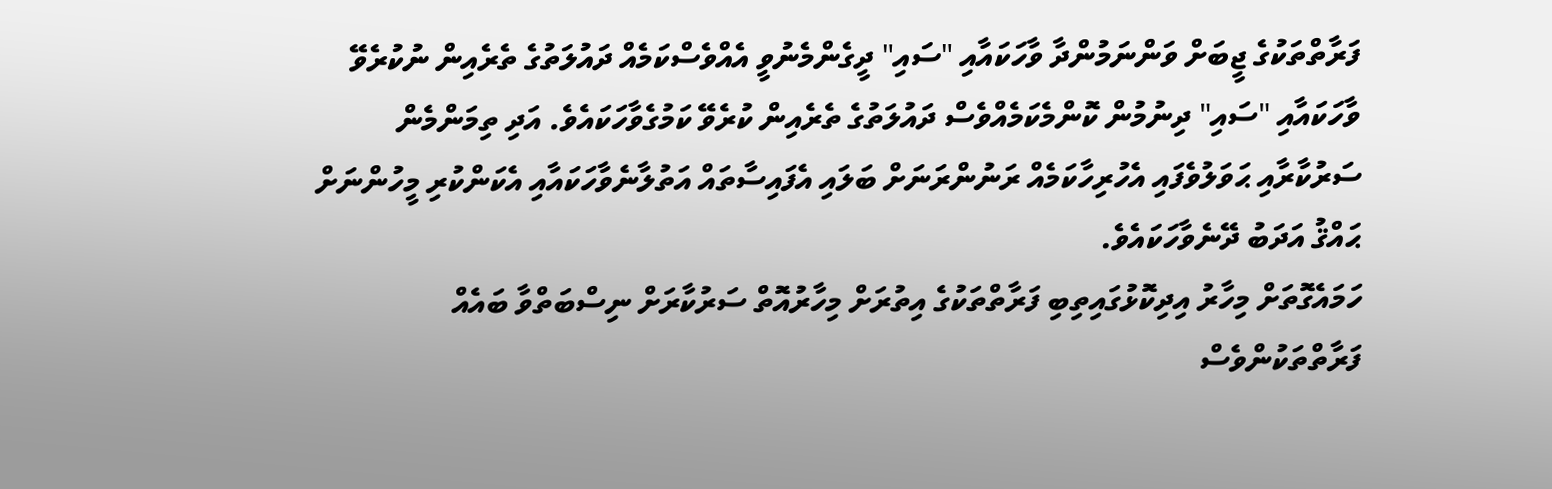ފަރާތްތަކުގެ ޖީބަށް ވަންނަމުންދާ ވާހަކައާއި "ސައި" ދީގެންމެނުވީ އެއްވެސްކަމެއް ދައުލަތުގެ ތެރެއިން ނުކުރެވޭ ވާހަކައާއި "ސައި" ދިނުމުން ކޮންމެކަމެއްވެސް ދައުލަތުގެ ތެރެއިން ކުރެވޭ ކަމުގެވާހަކައެވެ. އަދި ތިމަންމެން ސަރުކާރާއި ޙަވަލުވެފައި އެހުރިހާކަމެއް ރަނުންރަނަށް ބަލައި އެފައިސާތައް އަތުލާނެވާހަކައާއި އެކަންކުރި މީހުންނަށް ޙައްޤު އަދަބު ދޭނެވާހަކައެވެ.
ހަމައެގޮތަށް މިހާރު އިދިކޮޅުގައިތިބި ފަރާތްތަކުގެ އިތުރަށް މިހާރުއޮތް ސަރުކާރަށް ނިސްބަތްވާ ބައެއް ފަރާތްތަކުންވެސް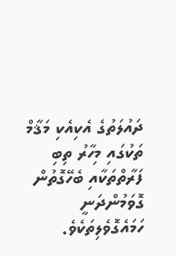ދައުލަތުގެ އެކިއެކި މަޤާމް ތަކުގައި މިހާރު ތިބި ފަރާތްތަކާއި ބެހޭގޮތުން ގޮވަމުންދަނީ ހަމައެގޮވެލިތަކެވެ.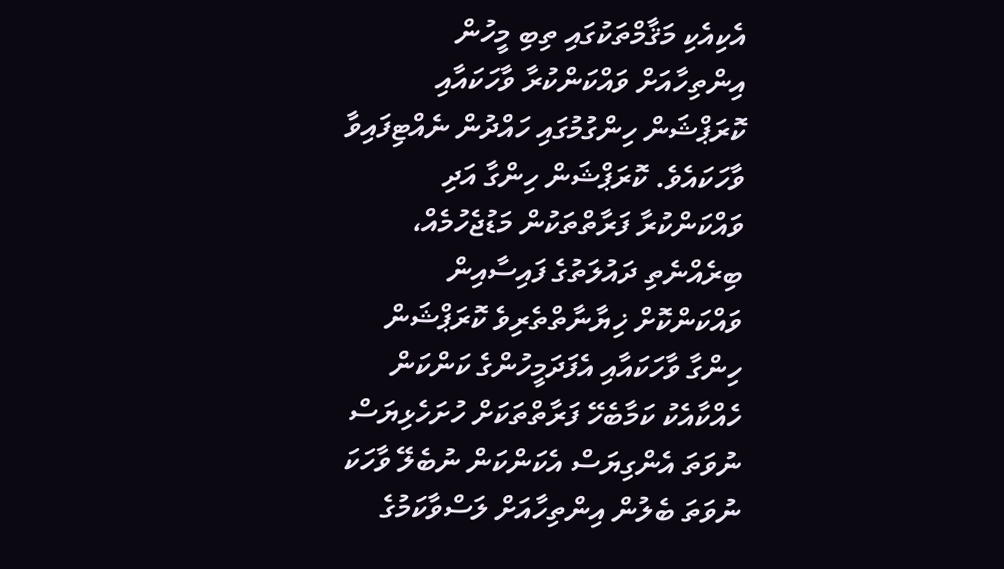އެކިއެކި މަޤާމްތަކުގައި ތިބި މީހުން އިންތިހާއަށް ވައްކަންކުރާ ވާހަކައާއި ކޮރަޕްޝަން ހިންގުމުގައި ހައްދުން ނެއްޓިފައިވާ ވާހަކައެވެ. ކޮރަޕްޝަން ހިންގާ އަދި ވައްކަންކުރާ ފަރާތްތަކުން މަޑުޖެހުމެއް، ބިރެއްނެތި ދައުލަތުގެ ފައިސާއިން ވައްކަންކޮށް ޚިޔާނާތްތެރިވެ ކޮރަޕްޝަން ހިންގާ ވާހަކައާއި އެފަދަމީހުންގެ ކަންކަން ހެއްކާއެކު ކަމާބެހޭ ފަރާތްތަކަށް ހުށަހެޅިޔަސް ނުވަތަ އެންގިޔަސް އެކަންކަން ނުބެލޭ ވާހަކަ ނުވަތަ ބެލުން އިންތިހާއަށް ލަސްވާކަމުގެ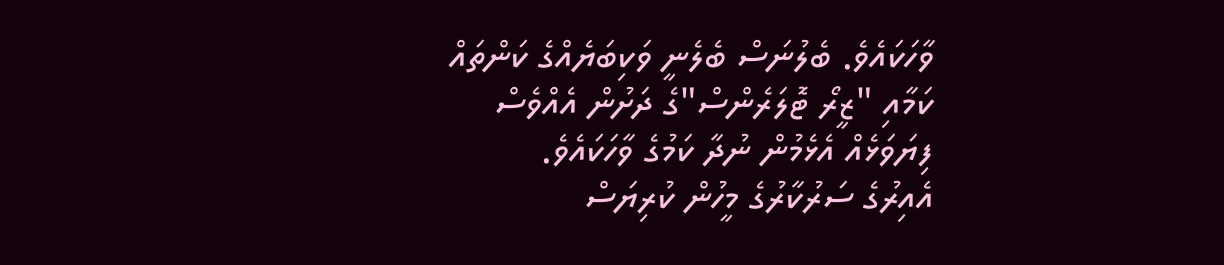ވާހަކައެވެ. ބެލުނަސް ބެލެނީ ވަކިބަޔެއްގެ ކަންތައް ކަމާއި "ޒީރޯ ޓޮލަރެންސް"ގެ ދަށުން އެއްވެސް ފިޔަވަޅެއް އެޅެމުން ނުދާ ކަމުގެ ވާހަކައެވެ.
އެއިރުގެ ސަރުކާރުގެ މީހުން ކުރިޔަސް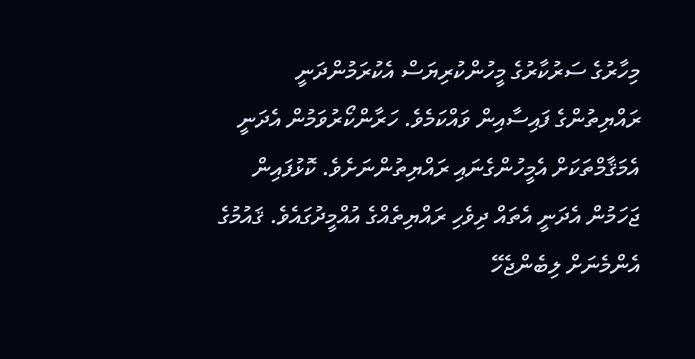މިހާރުގެ ސަރުކާރުގެ މީހުންކުރިޔަސް އެކުރަމުންދަނީ ރައްޔިތުންގެ ފައިސާއިން ވައްކަމެވެ. ހަރާންކޯރުވަމުން އެދަނީ އެމަޤާމްތަކަށް އެމީހުންގެނައި ރައްޔިތުންނަށެވެ. ކޮޅުފައިން ޖަހަމުން އެދަނީ އެތައް ދިވެހި ރައްޔިތެއްގެ އުއްމީދުގައެވެ. ޤައުމުގެ އެންމެނަށް ލިބެންޖެހޭ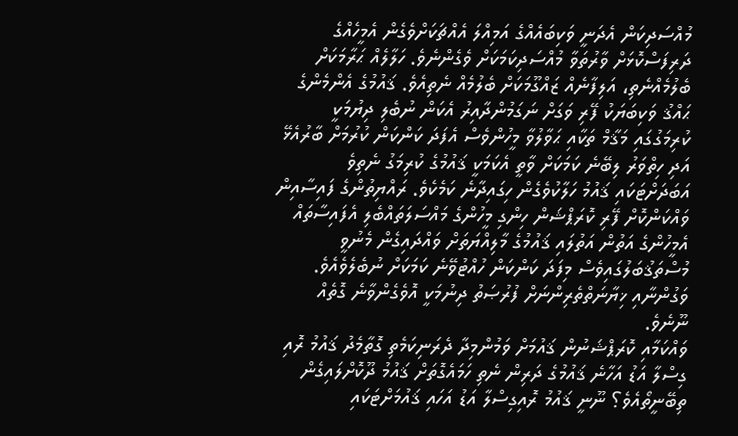މުއްސަދިކަން އެދަނީ ވަކިބައެއްގެ އަމިއްލަ އެއްޗަކަށްވެގެން އެމީހެއްގެ ދަރިފަސްކޮޅަށް ވާރުތަވާ މުއްސަދިކަމަކަށް ވެގެންނެވެ. ހަލާލެއް ޙަރާމަކަށް ބެލުމެއްނެތި، އަލިފާނެއް ޒައްގޫމަކަށް ބެލުމެއް ނެތިއެވެ. ޤައުމުގެ އެންމެންގެ ޙައްޤު ވަކިބަޔަކު ފޭރި ވަގަށް ނަގަމުންދާއިރު އެކަން ނުބެލި ދިޔުމަކީ ކުރިމަގުގައި މަޤާމް ތަކާއި ޙަވާލުވާ މީހުންވެސް އެފަދަ ކަންކަން ކުރުމަށް ބާރުއެޅޭ އަދި ހިތްވަރު ލިބޭނެ ކަމަކަށް ވާތީ އެކަމަކީ ޤައުމުގެ ކުރިމަގު ނެތިވެ އަބަދަށްޓަކައި ޤައުމު ހަލާކުވެގެން ހިގައިދާނެ ކަމެކެވެ. ރައްޔިތުންގެ ފައިސާއިން ވައްކަންކޮށް ފޭރި ކޮރަޕްޝަން ހިންގި މީހުންގެ މައްސަލަތައްބެލި އެފައިސާތައް އެމީހުންގެ އަތުން އަތުލައި ޤައުމުގެ މާލިއްޔަތަށް ވައްދައިގެން މެނުވީ މުސްތަޤުބަލުގައިވެސް މިފަދަ ކަންކަން ހުއްޓުވޭނެ ކަމަކަށް ނުބެލެވެއެވެ. ވަގުންނާއި ޚިޔާނަތްތެރިންނަށް ފުރުޞަތު ދިނުމަކީ އޮވެގެންވާނެ ގޮތެއް ނޫނެވެ.
ވައްކަމާއި ކޮރަޕްޝަނުން ޤައުމަށް ވަމުންމިދާ ދެރަނިކަމެތި ގޮތާމެދު ޤައުމު ރޮއި ގިސްލާ އަޑު އަހާނެ ޤައުމުގެ ދަރިން ނެތި ހަމައެގޮތަށް ޤައުމު ދޫކޮށްލައިގެން ތިބޭނީތޯއެވެ؟ ނޫނީ ޤައުމު ރޮއިގިސްލާ އަޑު އަހައި ޤައުމަށްޓަކައި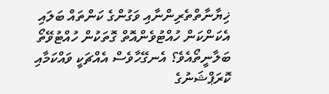ޚިޔާނާތްތެރިންނާއި ވަގުންގެ ކަންތައް ބަލައި އެކަންކަން ހުއްޓުވެންއޮތް ގޮތަކުން ހުއްޓުވޭތޯ ބަލާނީތޯއެވެ؟ އެނގޭހާވެސް އެއްޗަކީ ވައްކަމާއި ކޮރަޕްޝަނުގެ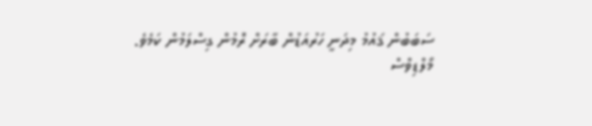ސަބަބުން ޤައުމު މިދަނީ ހަރުއަޑުން ބާރަށް ރޮމުން ގިސްލަމުން ކަމެވެ.
މޯލްޑިވްސް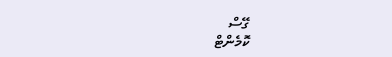ގޭސް
ކޮމެންޓް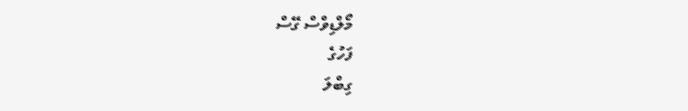މޯލްޑިވްސް ގޭސް
ފަހުގެ
ގިބްލަ